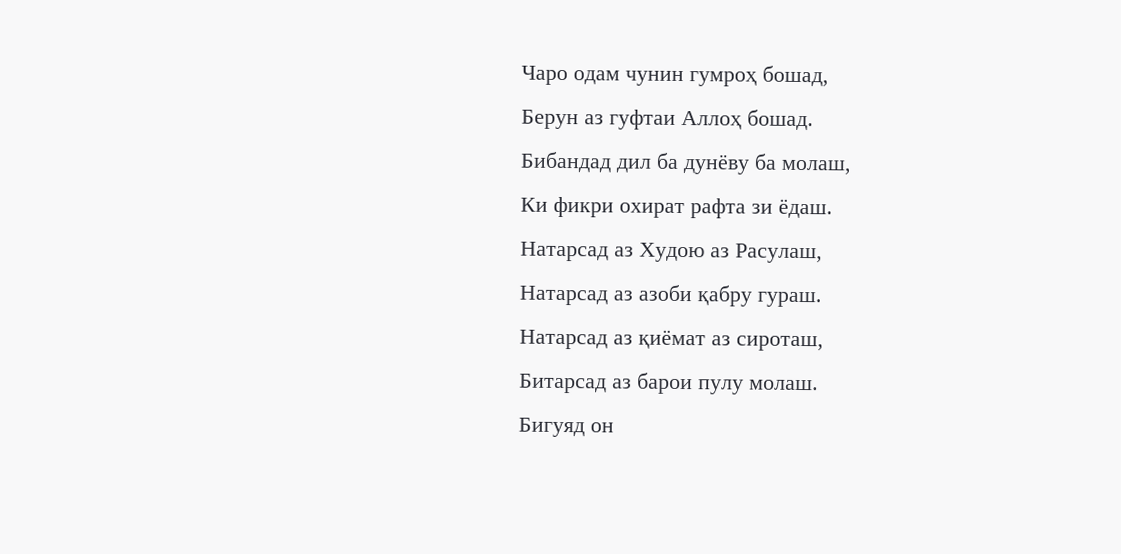Чаро одам чунин гумроҳ бошад,
Берун аз гуфтаи Аллоҳ бошад.
Бибандад дил ба дунёву ба молаш,
Ки фикри охират рафта зи ёдаш.
Натарсад аз Худою аз Расулаш,
Натарсад аз азоби қабру гураш.
Натарсад аз қиёмат аз сироташ,
Битарсад аз барои пулу молаш.
Бигуяд он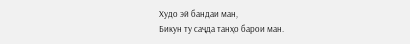Худо эй бандаи ман,
Бикун ту саҷда танҳо барои ман.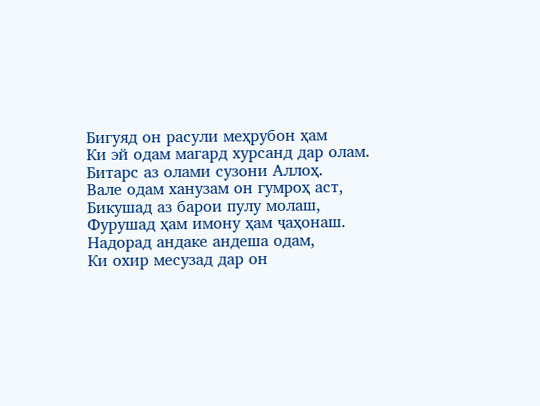Бигуяд он расули меҳрубон ҳам
Ки эй одам магард хурсанд дар олам.
Битарс аз олами сузони Аллоҳ.
Вале одам ханузам он гумроҳ аст,
Бикушад аз барои пулу молаш,
Фурушад ҳам имону ҳам ҷаҳонаш.
Надорад андаке андеша одам,
Ки охир месузад дар он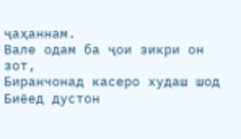ҷаҳаннам.
Вале одам ба ҷои зикри он зот,
Биранчонад касеро худаш шод
Биёед дустон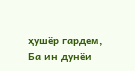ҳушёр гардем,
Ба ин дунёи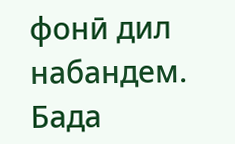фонӣ дил набандем.
Бада